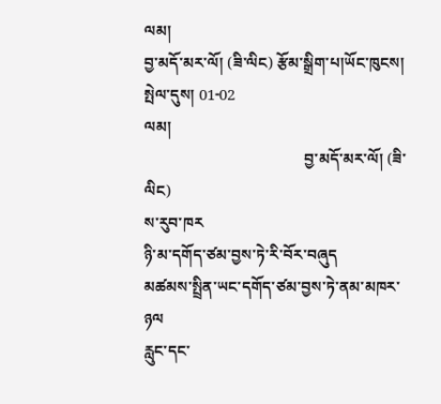ལམ།
བྱ་མདོ་མར་ལོ། (ཟི་ལིང) རྩོམ་སྒྲིག་པ།ཡོང་ཁུངས། སྤེལ་དུས། 01-02
ལམ།
                                         བྱ་མདོ་མར་ལོ། (ཟི་ལིང)
ས་རུབ་ཁར
ཉི་མ་དགོད་ཙམ་བྱས་ཏེ་རི་བོར་བཞུད
མཚམས་སྤྲིན་ཡང་དགོད་ཙམ་བྱས་ཏེ་ནམ་མཁར་ཉལ
རླུང་དང་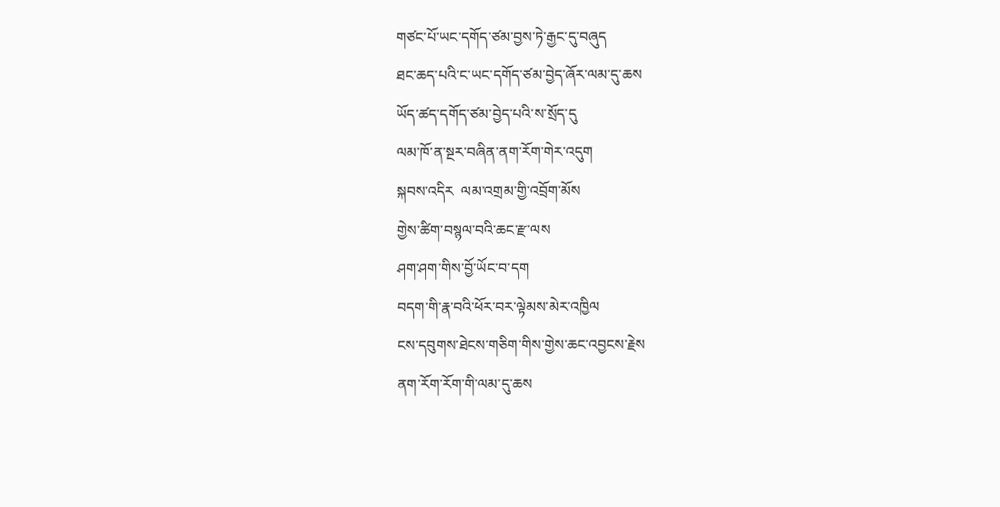གཙང་པོ་ཡང་དགོད་ཙམ་བྱས་ཏེ་རྒྱང་དུ་བཞུད
ཐང་ཆད་པའི་ང་ཡང་དགོད་ཙམ་བྱེད་ཞོར་ལམ་དུ་ཆས
ཡོད་ཚད་དགོད་ཙམ་བྱེད་པའི་ས་སྲོད་དུ
ལམ་ཁོ་ན་སྔར་བཞིན་ནག་རོག་གེར་འདུག
སྐབས་འདིར  ལམ་འགྲམ་གྱི་འབྲོག་མོས
གྱེས་ཚིག་བསྙལ་བའི་ཆང་རྫ་ལས
ཤག་ཤག་གིས་བྱོ་ཡོང་བ་དག
བདག་གི་རྣ་བའི་ཕོར་བར་ལྟེམས་མེར་འཁྱིལ
ངས་དབུགས་ཐེངས་གཅིག་གིས་གྱེས་ཆང་འབྱངས་རྗེས
ནག་རོག་རོག་གི་ལམ་དུ་ཆས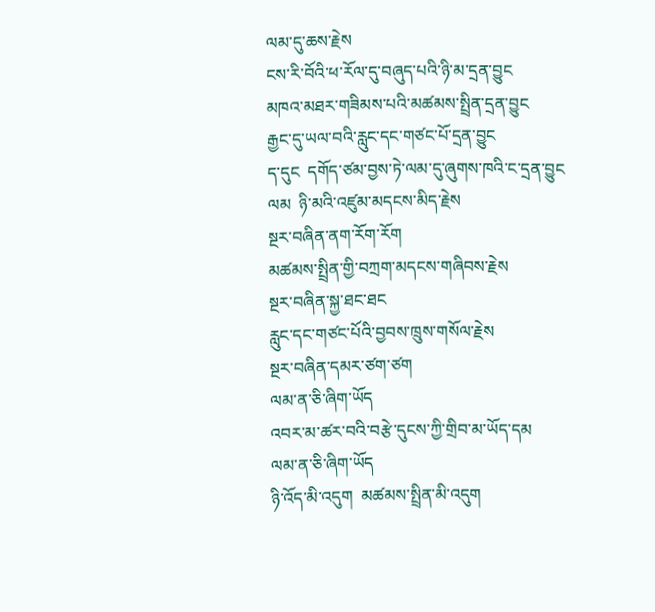ལམ་དུ་ཆས་རྗེས
ངས་རི་བོའི་ཕ་རོལ་དུ་བཞུད་པའི་ཉི་མ་དྲན་བྱུང
མཁའ་མཐར་གཟིམས་པའི་མཚམས་སྤྲིན་དྲན་བྱུང
རྒྱང་དུ་ཡལ་བའི་རླུང་དང་གཙང་པོ་དྲན་བྱུང
ད་དུང  དགོད་ཙམ་བྱས་ཏེ་ལམ་དུ་ཞུགས་ཁའི་ང་དྲན་བྱུང
ལམ  ཉི་མའི་འཛུམ་མདངས་མིད་རྗེས
སྔར་བཞིན་ནག་རོག་རོག
མཚམས་སྤྲིན་གྱི་བཀྲག་མདངས་གཞིབས་རྗེས
སྔར་བཞིན་སྐྱ་ཐང་ཐང
རླུང་དང་གཙང་པོའི་བྱབས་ཁྲུས་གསོལ་རྗེས
སྔར་བཞིན་དམར་ཙག་ཙག
ལམ་ན་ཅི་ཞིག་ཡོད
འབར་མ་ཚར་བའི་བརྩེ་དུངས་ཀྱི་གྲིབ་མ་ཡོད་དམ
ལམ་ན་ཅི་ཞིག་ཡོད
ཉི་འོད་མི་འདུག  མཚམས་སྤྲིན་མི་འདུག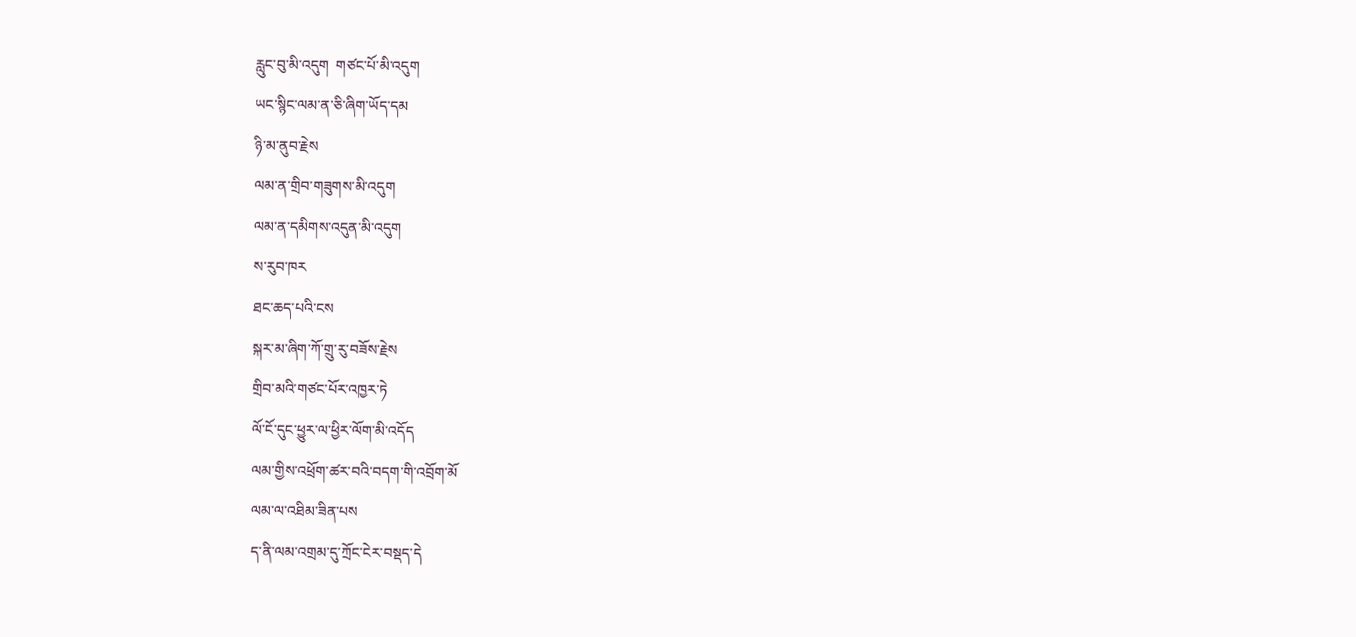རླུང་བུ་མི་འདུག  གཙང་པོ་མི་འདུག
ཡང་སྙིང་ལམ་ན་ཅི་ཞིག་ཡོད་དམ
ཉི་མ་ནུབ་རྗེས
ལམ་ན་གྲིབ་གཟུགས་མི་འདུག
ལམ་ན་དམིགས་འདུན་མི་འདུག
ས་རུབ་ཁར
ཐང་ཆད་པའི་ངས
སྐར་མ་ཞིག་ཀོ་གྲུ་རུ་བཟོས་རྗེས
གྲིབ་མའི་གཙང་པོར་འཁྱར་ཏེ
ལོ་ངོ་དུང་ཕྱུར་ལ་ཕྱིར་ལོག་མི་འདོད
ལམ་གྱིས་འཕྲོག་ཚར་བའི་བདག་གི་འབྲོག་མོ
ལམ་ལ་འཐིམ་ཟིན་པས
ད་ནི་ལམ་འགྲམ་དུ་ཀྲོང་ངེར་བསྡད་དེ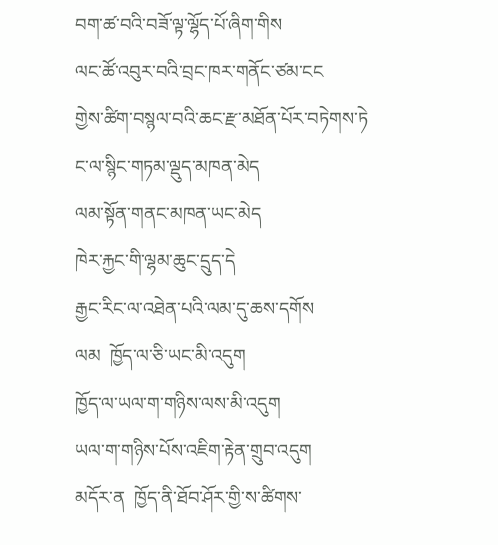བག་ཚ་བའི་བཟོ་ལྟ་ལྷོད་པོ་ཞིག་གིས
ལང་ཚོ་འབུར་བའི་བྲང་ཁར་གནོང་ཙམ་ངང
གྱེས་ཚིག་བསྙལ་བའི་ཆང་རྫ་མཐོན་པོར་བཏེགས་ཏེ
ང་ལ་སྙིང་གཏམ་ལྡུད་མཁན་མེད
ལམ་སྟོན་གནང་མཁན་ཡང་མེད
ཁེར་རྐྱང་གི་ལྷམ་ཆུང་དྲུད་དེ
རྒྱང་རིང་ལ་འཐེན་པའི་ལམ་དུ་ཆས་དགོས
ལམ  ཁྱོད་ལ་ཅི་ཡང་མི་འདུག
ཁྱོད་ལ་ཡལ་ག་གཉིས་ལས་མི་འདུག
ཡལ་ག་གཉིས་པོས་འཇིག་རྟེན་གྲུབ་འདུག
མདོར་ན  ཁྱོད་ནི་ཐོབ་ཤོར་གྱི་ས་ཚིགས་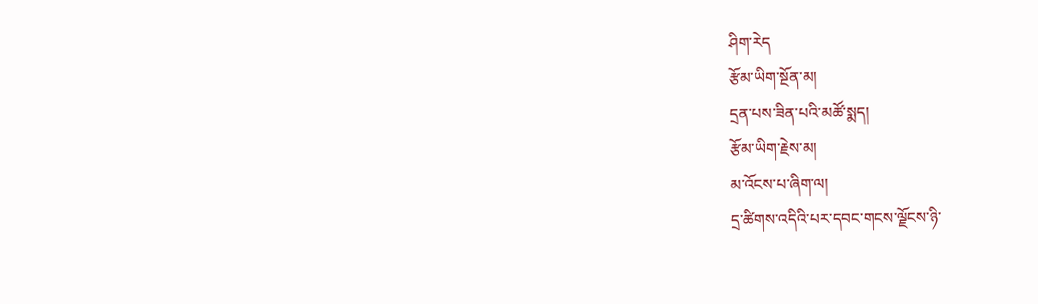ཤིག་རེད
རྩོམ་ཡིག་སྔོན་མ།
དྲན་པས་ཟིན་པའི་མཚོ་སྨད།
རྩོམ་ཡིག་རྗེས་མ།
མ་འོངས་པ་ཞིག་ལ།
དྲ་ཚིགས་འདིའི་པར་དབང་གངས་ལྗོངས་ཉི་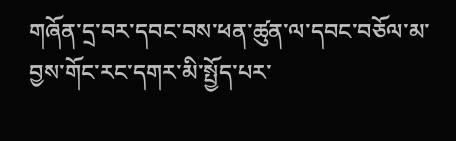གཞོན་དྲ་བར་དབང་བས་ཕན་ཚུན་ལ་དབང་བཅོལ་མ་བྱས་གོང་རང་དགར་མི་སྤྱོད་པར་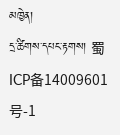མཁྱེན།
དྲ་ཚིགས་དཔང་རྟགས། 蜀ICP备14009601号-1